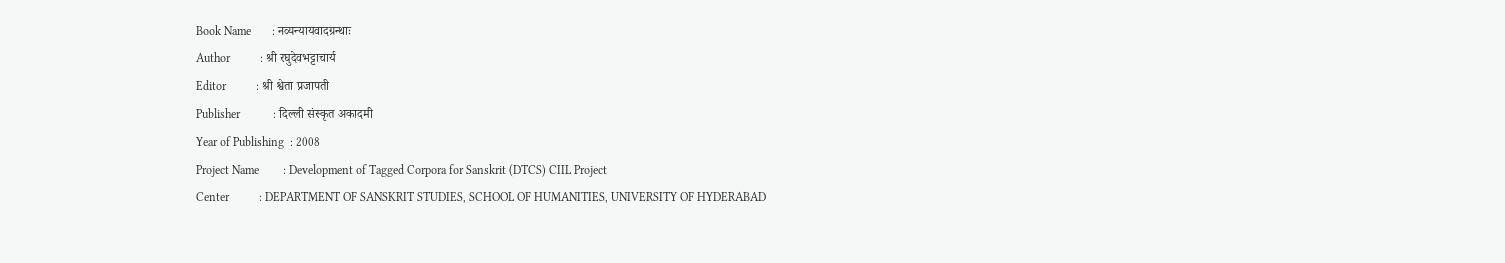Book Name       : नव्यन्यायवादग्रन्थाः
Author          : श्री रघुदेवभट्टाचार्य
Editor          : श्री श्वेता प्रजापती
Publisher           : दिल्ली संस्कृत अकादमी
Year of Publishing  : 2008
Project Name        : Development of Tagged Corpora for Sanskrit (DTCS) CIIL Project
Center          : DEPARTMENT OF SANSKRIT STUDIES, SCHOOL OF HUMANITIES, UNIVERSITY OF HYDERABAD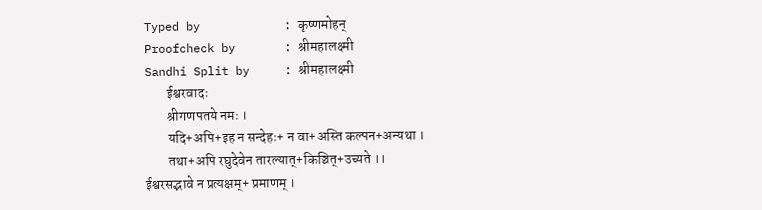Typed by            : कृष्णमोहन्
Proofcheck by       : श्रीमहालक्ष्मी
Sandhi Split by     : श्रीमहालक्ष्मी
        ईश्वरवादः
        श्रीगणपतये नमः ।
        यदि+अपि+इह न सन्देहः+ न वा+अस्ति कल्पन+अन्यथा ।
        तथा+अपि रघुदेवेन तारल्यात्+किञ्चित्+उच्यते ।।
ईश्वरसद्भावे न प्रत्यक्षम्+ प्रमाणम् ।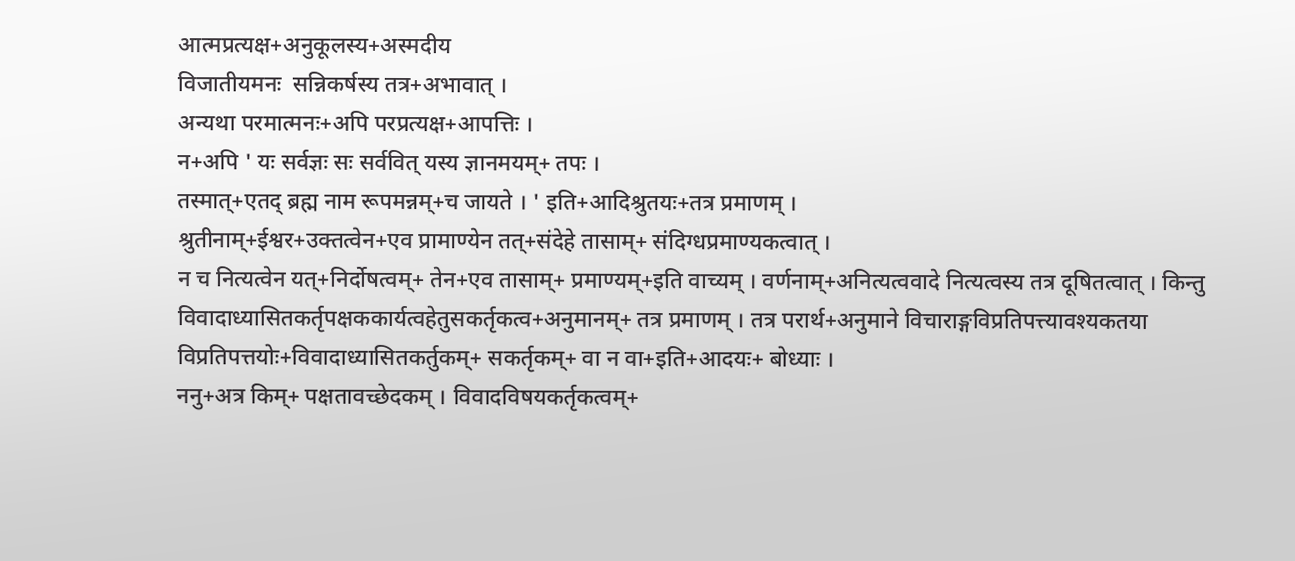आत्मप्रत्यक्ष+अनुकूलस्य+अस्मदीय
विजातीयमनः  सन्निकर्षस्य तत्र+अभावात् ।
अन्यथा परमात्मनः+अपि परप्रत्यक्ष+आपत्तिः ।
न+अपि ' यः सर्वज्ञः सः सर्ववित् यस्य ज्ञानमयम्+ तपः ।
तस्मात्+एतद् ब्रह्म नाम रूपमन्नम्+च जायते । ' इति+आदिश्रुतयः+तत्र प्रमाणम् ।
श्रुतीनाम्+ईश्वर+उक्तत्वेन+एव प्रामाण्येन तत्+संदेहे तासाम्+ संदिग्धप्रमाण्यकत्वात् ।
न च नित्यत्वेन यत्+निर्दोषत्वम्+ तेन+एव तासाम्+ प्रमाण्यम्+इति वाच्यम् । वर्णनाम्+अनित्यत्ववादे नित्यत्वस्य तत्र दूषितत्वात् । किन्तु विवादाध्यासितकर्तृपक्षककार्यत्वहेतुसकर्तृकत्व+अनुमानम्+ तत्र प्रमाणम् । तत्र परार्थ+अनुमाने विचाराङ्गविप्रतिपत्त्यावश्यकतया विप्रतिपत्तयोः+विवादाध्यासितकर्तुकम्+ सकर्तृकम्+ वा न वा+इति+आदयः+ बोध्याः ।
ननु+अत्र किम्+ पक्षतावच्छेदकम् । विवादविषयकर्तृकत्वम्+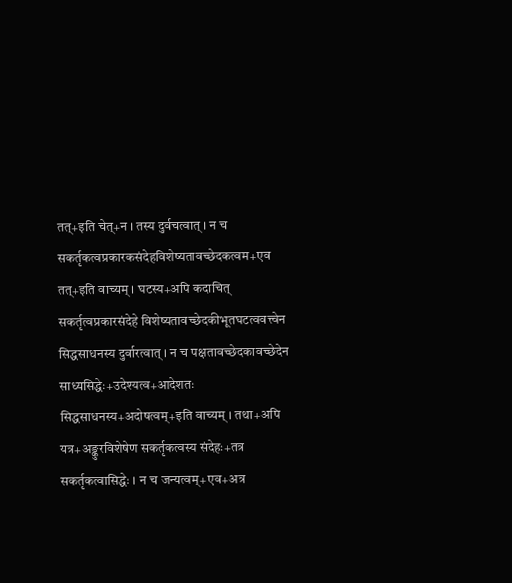तत्+इति चेत्+न । तस्य दुर्वचत्वात् । न च सकर्तृकत्वप्रकारकसंदेहविशेष्यतावच्छेदकत्वम+एव तत्+इति वाच्यम् । घटस्य+अपि कदाचित् सकर्तृत्वप्रकारसंदेहे विशेष्यतावच्छेदकीभूतघटत्ववत्त्वेन सिद्धसाधनस्य दुर्वारत्वात् । न च पक्षतावच्छेदकावच्छेदेन साध्यसिद्धेः+उदेश्यत्व+आदेशतः सिद्धसाधनस्य+अदोषत्वम्+इति वाच्यम् । तथा+अपि यत्र+अङ्कुरविशेषेण सकर्तृकत्वस्य संदेहः+तत्र सकर्तृकत्वासिद्धेः । न च जन्यत्वम्+एव+अत्र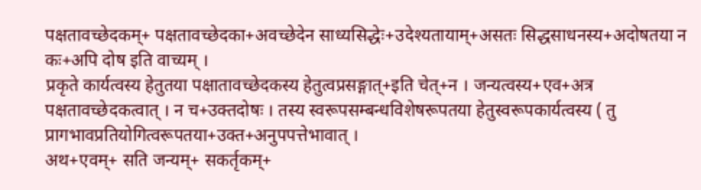पक्षतावच्छेदकम्+ पक्षतावच्छेदका+अवच्छेदेन साध्यसिद्धेः+उदेश्यतायाम्+असतः सिद्धसाधनस्य+अदोषतया न कः+अपि दोष इति वाच्यम् ।
प्रकृते कार्यत्वस्य हेतुतया पक्षातावच्छेदकस्य हेतुत्वप्रसङ्गात्+इति चेत्+न । जन्यत्वस्य+एव+अत्र पक्षतावच्छेदकत्वात् । न च+उक्तदोषः । तस्य स्वरूपसम्बन्धविशेषरूपतया हेतुस्वरूपकार्यत्वस्य ( तु प्रागभावप्रतियोगित्वरूपतया+उक्त+अनुपपत्तेभावात् ।
अथ+एवम्+ सति जन्यम्+ सकर्तृकम्+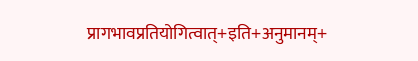प्रागभावप्रतियोगित्वात्+इति+अनुमानम्+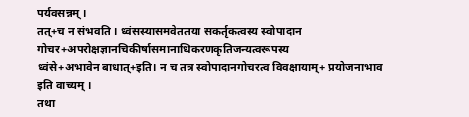पर्यवसन्नम् ।
तत्+च न संभवति । ध्वंसस्यासमवेततया सकर्तृकत्वस्य स्वोपादान
गोचर+अपरोक्षज्ञानचिकीर्षासमानाधिकरणकृतिजन्यत्वरूपस्य
ध्वंसे+अभावेन बाधात्+इति। न च तत्र स्वोपादानगोचरत्व विवक्षायाम्+ प्रयोजनाभाव इति वाच्यम् ।
तथा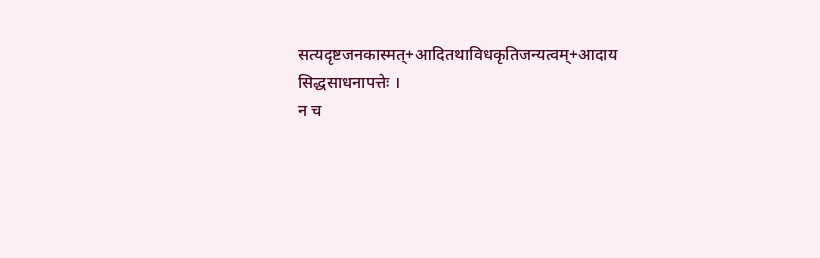सत्यदृष्टजनकास्मत्+आदितथाविधकृतिजन्यत्वम्+आदाय सिद्धसाधनापत्तेः ।
न च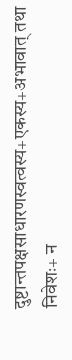दुष्टान्तपक्षसाधारणस्वत्वस्य+एकस्य+अभावात् तथा निवेशः+ न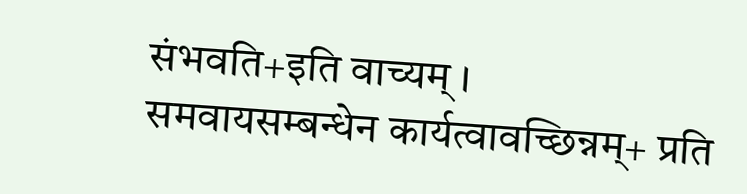संभवति+इति वाच्यम् ।
समवायसम्बन्धेन कार्यत्वावच्छिन्नम्+ प्रति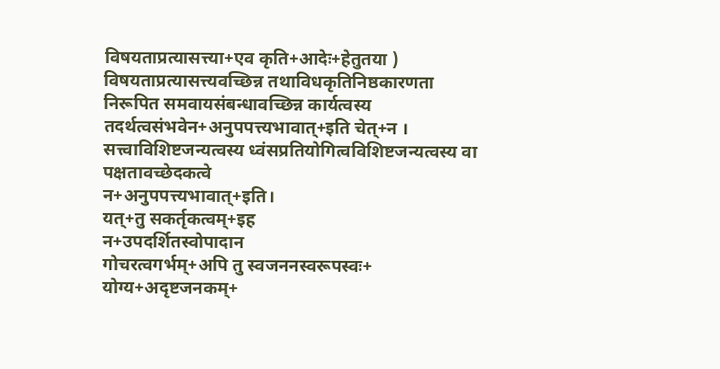विषयताप्रत्यासत्त्या+एव कृति+आदेः+हेतुतया )
विषयताप्रत्यासत्त्यवच्छिन्न तथाविधकृतिनिष्ठकारणता निरूपित समवायसंबन्धावच्छिन्न कार्यत्वस्य
तदर्थत्वसंभवेन+अनुपपत्त्यभावात्+इति चेत्+न ।
सत्त्वाविशिष्टजन्यत्वस्य ध्वंसप्रतियोगित्वविशिष्टजन्यत्वस्य वा पक्षतावच्छेदकत्वे
न+अनुपपत्त्यभावात्+इति।
यत्+तु सकर्तृकत्वम्+इह
न+उपदर्शितस्वोपादान
गोचरत्वगर्भम्+अपि तु स्वजननस्वरूपस्वः+
योग्य+अदृष्टजनकम्+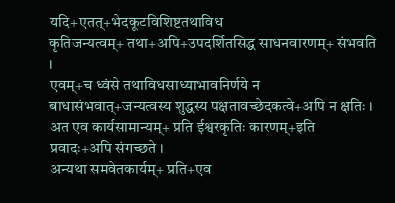यदि+एतत्+भेदकूटविशिष्टतथाविध
कृतिजन्यत्वम्+ तथा+अपि+उपदर्शितसिद्ध साधनवारणम्+ संभवति ।
एवम्+च ध्वंसे तथाविधसाध्याभावनिर्णये न बाधासंभवात्+जन्यत्वस्य शुद्धस्य पक्षतावच्छेदकत्वे+अपि न क्षतिः । अत एव कार्यसामान्यम्+ प्रति ईश्वरकृतिः कारणम्+इति प्रवादः+अपि संगच्छते ।
अन्यथा समवेतकार्यम्+ प्रति+एव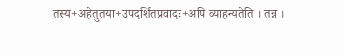तस्य+अहेतुतया+उपदर्शितप्रवादः+अपि व्याहन्यतेति । तन्न ।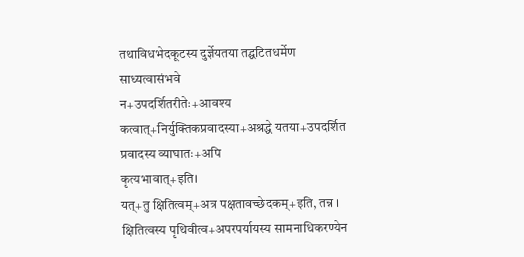तथाविधभेदकूटस्य दुर्ज्ञेयतया तद्घटितधर्मेण साध्यत्वासंभवे
न+उपदर्शितरीतेः+आवश्य कत्वात्+निर्युक्तिकप्रवादस्या+अश्रद्धे यतया+उपदर्शित प्रवादस्य व्याघातः+अपि
कृत्यभावात्+इति।
यत्+तु क्षितित्वम्+अत्र पक्षतावच्छेदकम्+इति, तन्न । क्षितित्वस्य पृथिवीत्व+अपरपर्यायस्य सामनाधिकरण्येन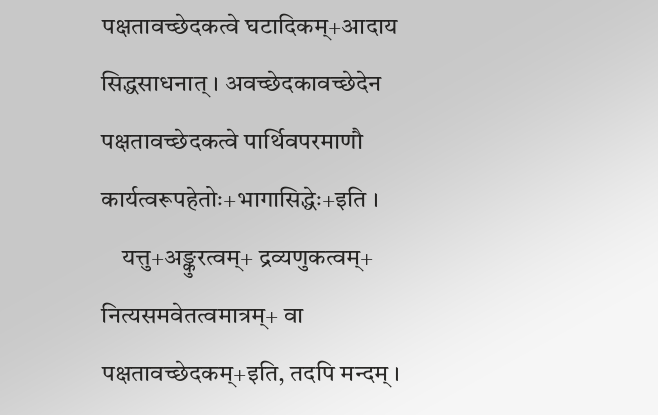पक्षतावच्छेदकत्वे घटादिकम्+आदाय सिद्धसाधनात् । अवच्छेदकावच्छेदेन पक्षतावच्छेदकत्वे पार्थिवपरमाणौ कार्यत्वरूपहेतोः+भागासिद्धेः+इति ।
    यत्तु+अङ्कुरत्वम्+ द्रव्यणुकत्वम्+ नित्यसमवेतत्वमात्रम्+ वा पक्षतावच्छेदकम्+इति, तदपि मन्दम् ।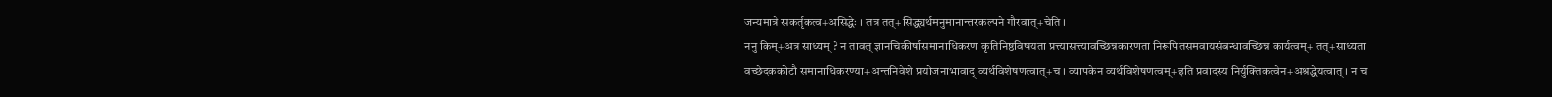जन्यमात्रे सकर्तृकत्व+असिद्धेः । तत्र तत्+सिद्ध्यर्थमनुमानान्तरकल्पने गौरवात्+चेति ।
ननु किम्+अत्र साध्यम् ? न तावत् ज्ञानचिकीर्षासमानाधिकरण कृतिनिष्ठविषयता प्रत्त्यासत्त्यावच्छिन्नकारणता निरूपितसमवायसंबन्धावच्छिन्न कार्यत्वम्+ तत्+साध्यता वच्छेदककोटौ समानाधिकरण्या+अन्तनिवेशे प्रयोजनाभावाद् व्यर्थविशेषणत्वात्+च । व्यापकेन व्यर्थविशेषणत्वम्+इति प्रवादस्य निर्युक्तिकत्वेन+अश्रद्धेयत्वात् । न च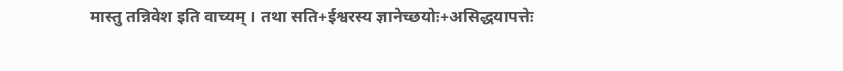मास्तु तन्निवेश इति वाच्यम् । तथा सति+ईश्वरस्य ज्ञानेच्छयोः+असिद्धयापत्तेः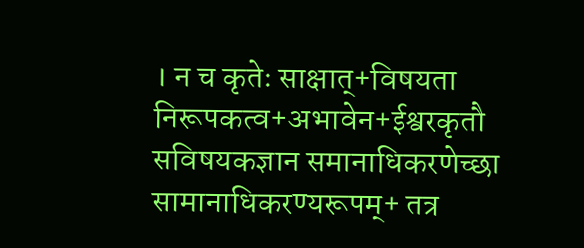। न च कृतेः साक्षात्+विषयता निरूपकत्व+अभावेन+ईश्वरकृतौ सविषयकज्ञान समानाधिकरणेच्छा सामानाधिकरण्यरूपम्+ तत्र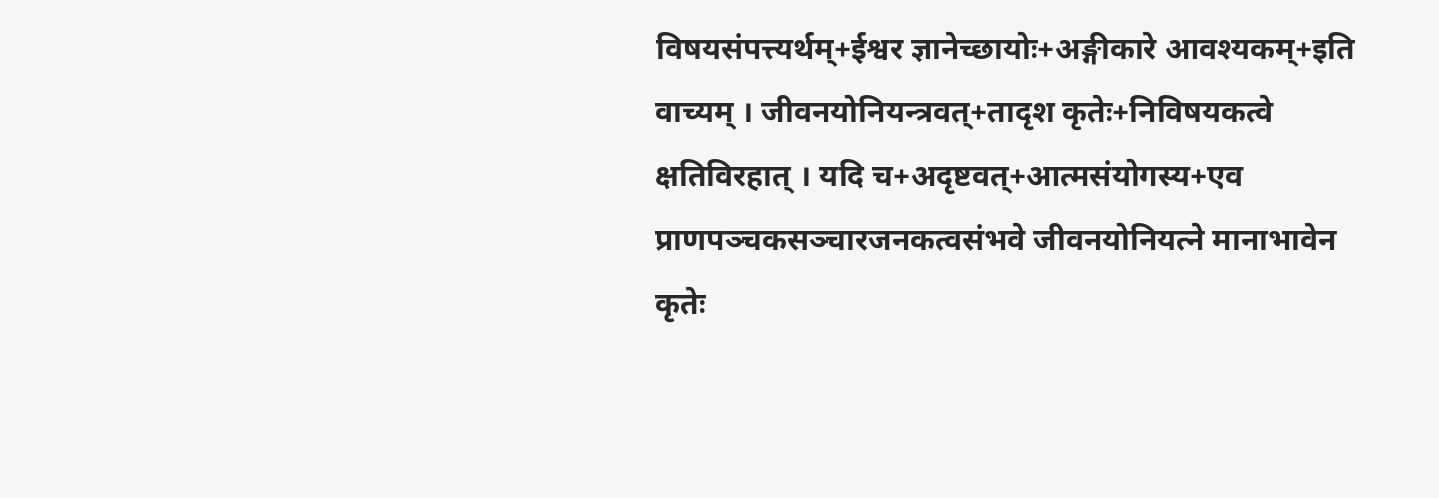विषयसंपत्त्यर्थम्+ईश्वर ज्ञानेच्छायोः+अङ्गीकारे आवश्यकम्+इति वाच्यम् । जीवनयोनियन्त्रवत्+तादृश कृतेः+निविषयकत्वे क्षतिविरहात् । यदि च+अदृष्टवत्+आत्मसंयोगस्य+एव प्राणपञ्चकसञ्चारजनकत्वसंभवे जीवनयोनियत्ने मानाभावेन कृतेः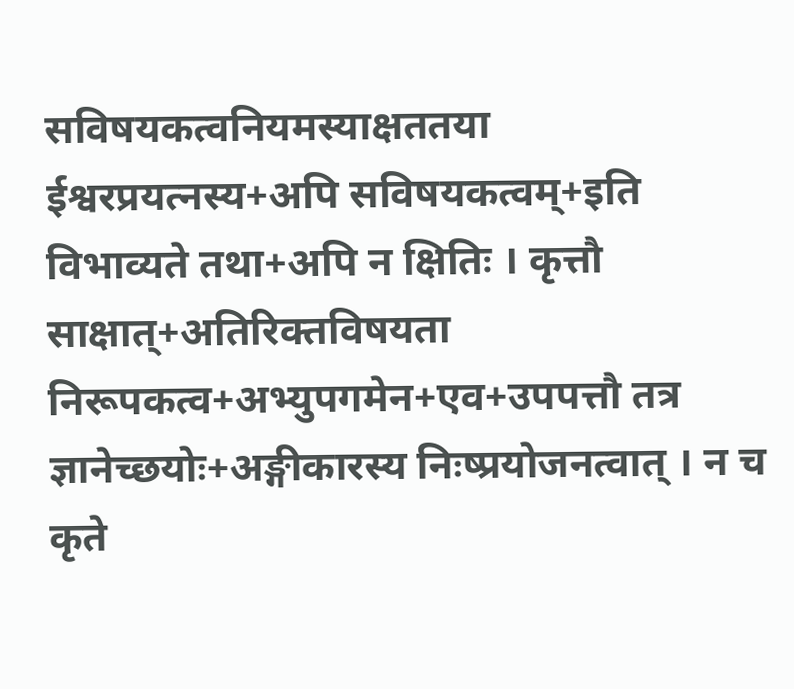सविषयकत्वनियमस्याक्षततया ईश्वरप्रयत्नस्य+अपि सविषयकत्वम्+इति विभाव्यते तथा+अपि न क्षितिः । कृत्तौ साक्षात्+अतिरिक्तविषयता निरूपकत्व+अभ्युपगमेन+एव+उपपत्तौ तत्र
ज्ञानेच्छयोः+अङ्गीकारस्य निःष्प्रयोजनत्वात् । न च कृते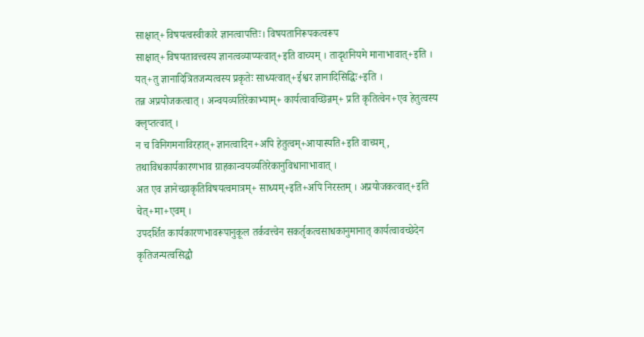साक्षात्+विषयत्वस्वीकारे ज्ञानत्वापत्तिः। विषयतानिरूपकत्वरूप
साक्षात्+विषयतावत्त्वस्य ज्ञानत्वव्याप्यत्वात्+इति वाच्यम् । तादृशनियमे मानाभावात्+इति ।
यत्+तु ज्ञानादित्रितजन्यत्वस्य प्रकृतेः साध्यत्वात्+ईश्वर ज्ञानादिसिद्धिः+इति ।
तन्न अप्रयोजकत्वात् । अन्वयव्यतिरेकाभ्याम्+ कार्यत्वावच्छिन्नम्+ प्रति कृतित्वेन+एव हेतुत्वस्य क्लृप्तत्वात् ।
न च विनिगमनाविरहात्+ज्ञानत्वादिन+अपि हेतुत्वम्+आयास्यति+इति वाच्यम्, तथाविधकार्यकारणभाव ग्राहकान्वयव्यतिरेकानुविधानाभावात् ।
अत एव ज्ञानेच्छाकृतिविषयत्वमात्रम्+ साध्यम्+इति+अपि निरस्तम् । अप्रयोजकत्वात्+इति चेत्+मा+एवम् ।
उपदर्शित कार्यकारणभावरूपानुकूल तर्कवत्त्वेन सकर्तृकत्वसाधकानुमानात् कार्यत्वावच्छेदेन कृतिजन्यत्वसिद्धौ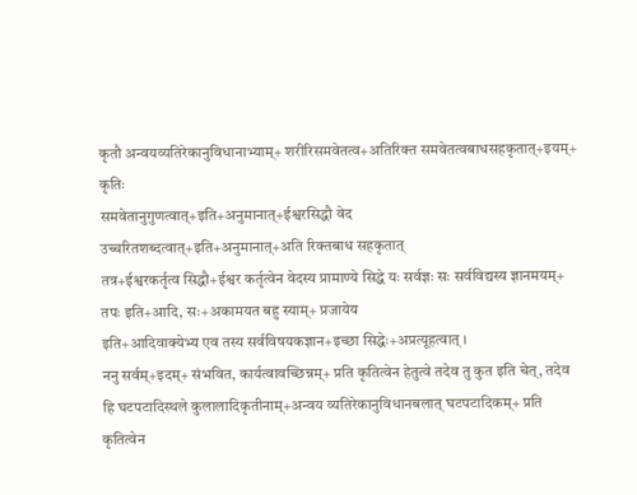कृतौ अन्वयव्यतिरेकानुविधानाभ्याम्+ शरीरिसमवेतत्व+अतिरिक्त समवेतत्वबाधसहकृतात्+इयम्+ कृतिः
समवेतानुगुणत्वात्+इति+अनुमानात्+ईश्वरसिद्धौ वेद
उच्चरितशब्दत्वात्+इति+अनुमानात्+अति रिक्तबाध सहकृतात्
तत्र+ईश्वरकर्तृत्व सिद्धौ+ईश्वर कर्तृत्वेन वेदस्य प्रामाण्ये सिद्धे यः सर्वज्ञः सः सर्वविद्यस्य ज्ञानमयम्+ तपः इति+आदि, सः+अकामयत बहु स्याम्+ प्रजायेय
इति+आदिवाक्येभ्य एव तस्य सर्वविषयकज्ञान+इच्छा सिद्धेः+अप्रत्यूहत्वात् ।
ननु सर्वम्+इदम्+ संभवित, कार्यत्वावच्छिन्नम्+ प्रति कृतित्वेन हेतुत्वे तदेव तु कुत इति चेत्, तदेव हि घटपटादिस्थले कुलालादिकृतीनाम्+अन्वय व्यतिरेकानुविधानबलात् घटपटादिकम्+ प्रति कृतित्वेन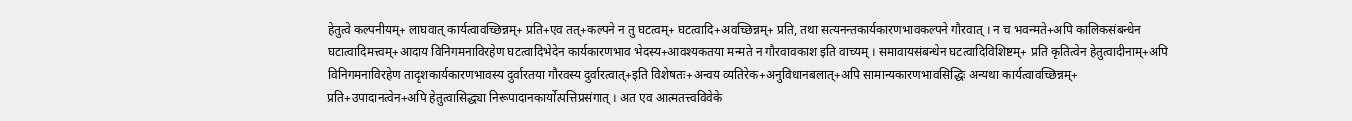हेतुत्वे कल्पनीयम्+ लाघवात् कार्यत्वावच्छिन्नम्+ प्रति+एव तत्+कल्पने न तु घटत्वम्+ घटत्वादि+अवच्छिन्नम्+ प्रति, तथा सत्यनन्तकार्यकारणभावकल्पने गौरवात् । न च भवन्मते+अपि कालिकसंबन्धेन घटात्वादिमत्त्वम्+आदाय विनिगमनाविरहेण घटत्वादिभेदेन कार्यकारणभाव भेदस्य+आवश्यकतया मन्मते न गौरवावकाश इति वाच्यम् । समावायसंबन्धेन घटत्वादिविशिष्टम्+ प्रति कृतित्वेन हेतुत्वादीनाम्+अपि विनिगमनाविरहेण तादृशकार्यकारणभावस्य दुर्वारतया गौरवस्य दुर्वारत्वात्+इति विशेषतः+अन्वय व्यतिरेक+अनुविधानबलात्+अपि सामान्यकारणभावसिद्धिः अन्यथा कार्यत्वावच्छिन्नम्+ प्रति+उपादानत्वेन+अपि हेतुत्वासिद्ध्या निरूपादानकार्योत्पत्तिप्रसंगात् । अत एव आत्मतत्त्वविवेके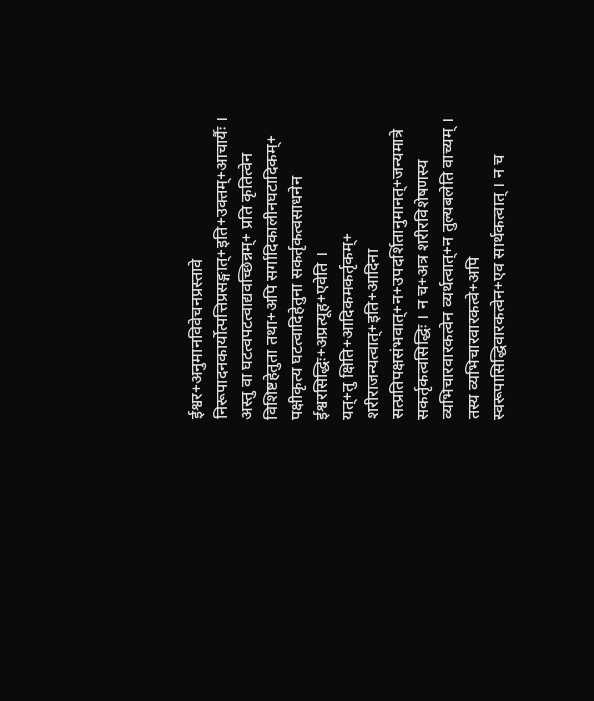ईश्वर+अनुमानविवेचनप्रस्तावे निरूपादनकार्योत्पत्तिप्रसङ्गात्+इति+उक्तम्+आचार्यैः ।
अस्तु वा घटत्वपटत्वाद्यवच्छिन्नम्+ प्रति कृतित्वेन विशिष्टहेतुता तथा+अपि सर्गादिकालीनघटादिकम्+ पक्षीकृत्य घटत्वादिहेतुना सकर्तृकत्वसाधनेन ईश्वरसिद्धिः+अप्रत्यूह+एवेति ।
यत्+तु क्षिति+आदिकमकर्तृकम्+ शरीराजन्यत्वात्+इति+आदिना सत्प्रतिपक्षसंभवात्+न+उपदर्शितानुमानत्+जन्यमात्रे सकर्तृकत्वसिद्धिः । न च+अत्र शरीरविशेषणस्य व्यभिचारवारकत्वेन व्यर्थत्वात्+न तुल्यबलेति वाच्यम् । तस्य व्यभिचारवारकत्वे+अपि स्वरूपासिद्धिवारकत्वेन+एव सार्थकत्वात् । न च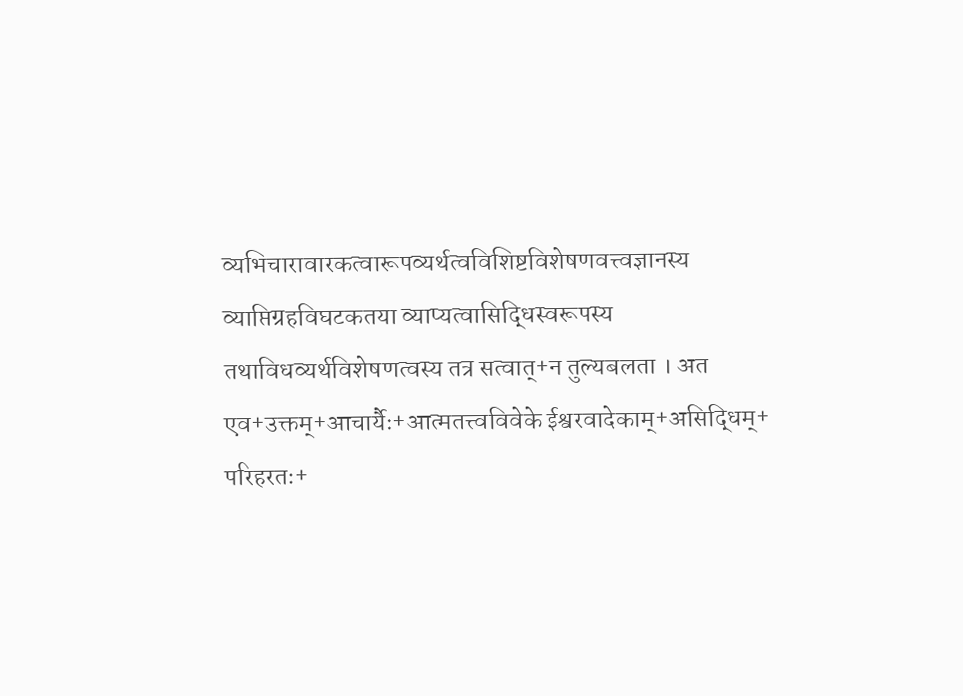व्यभिचारावारकत्वारूपव्यर्थत्वविशिष्टविशेषणवत्त्वज्ञानस्य व्याप्तिग्रहविघटकतया व्याप्यत्वासिद्धिस्वरूपस्य तथाविधव्यर्थविशेषणत्वस्य तत्र सत्वात्+न तुल्यबलता । अत एव+उक्तम्+आचार्यैः+आत्मतत्त्वविवेके ईश्वरवादेकाम्+असिद्धिम्+ परिहरतः+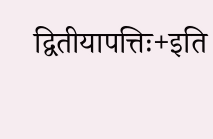द्वितीयापत्तिः+इति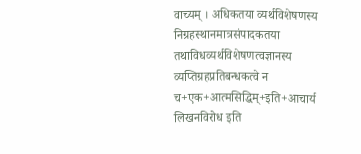वाच्यम् । अधिकतया व्यर्थविशेषणस्य निग्रहस्थानमात्रसंपादकतया तथाविधव्यर्थविशेषणत्वज्ञानस्य व्यप्तिग्रहप्रतिबन्धकत्वे न च+एक+आत्मसिद्धिम्+इति+आचार्य लिखनविरोध इति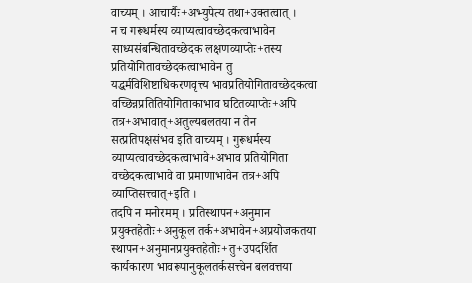वाच्यम् । आचार्यैः+अभ्युपेत्य तथा+उक्तत्वात् ।
न च गरूधर्मस्य व्याप्यत्वावच्छेदकत्वाभावेन साध्यसंबन्धितावच्छेदक लक्षणव्याप्तेः+तस्य प्रतियोगितावच्छेदकत्वाभावेन तु यद्धर्मविशिष्टाधिकरणवृत्त्य भावप्रतियोगितावच्छेदकत्वा वच्छिन्नप्रतितियोगिताकाभाव घटितव्याप्तेः+अपि
तत्र+अभावात्+अतुल्यबलतया न तेन सत्प्रतिपक्षसंभव इति वाच्यम् । गुरूधर्मस्य व्याप्यत्वावच्छेदकत्वाभावे+अभाव प्रतियोगिता वच्छेदकत्वाभावे वा प्रमाणाभावेन तत्र+अपि व्याप्तिसत्त्वात्+इति ।
तदपि न मनोरमम् । प्रतिस्थापन+अनुमान प्रयुक्तहेतोः+अनुकूल तर्क+अभावेन+अप्रयोजकतया
स्थापन+अनुमानप्रयुक्तहेतोः+तु+उपदर्शित कार्यकारण भावरूपानुकूलतर्कसत्त्वेन बलवत्तया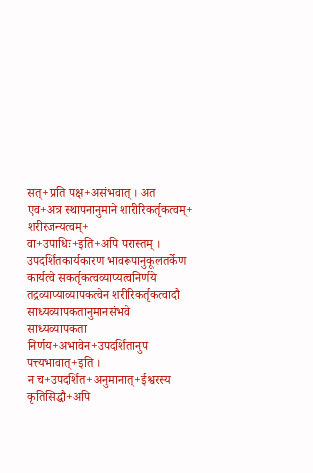सत्+प्रति पक्ष+असंभवात् । अत एव+अत्र स्थापनानुमाने शारीरिकर्तृकत्वम्+ शरीरजन्यत्वम्+
वा+उपाधिः+इति+अपि परास्तम् । उपदर्शितकार्यकारण भावरूपानुकूलतर्केण कार्यत्वे सकर्तृकत्वव्याप्यत्वनिर्णये तद्रव्याप्याव्यापकत्वेन शरीरिकर्तृकत्वादौ साध्यव्यापकतानुमानसंभवे साध्यव्यापकता निर्णय+अभावेन+उपदर्शितानुप पत्त्यभावात्+इति ।
न च+उपदर्शित+अनुमानात्+ईश्वरस्य कृतिसिद्धौ+अपि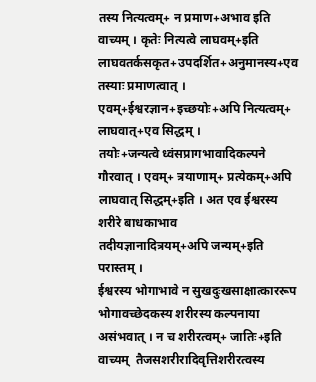तस्य नित्यत्वम्+ न प्रमाण+अभाव इति वाच्यम् । कृतेः नित्यत्वे लाघवम्+इति लाघवतर्कसकृत+उपदर्शित+अनुमानस्य+एव तस्याः प्रमाणत्वात् । एवम्+ईश्वरज्ञान+इच्छयोः+अपि नित्यत्वम्+ लाघवात्+एव सिद्धम् ।
तयोः+जन्यत्वे ध्वंसप्रागभावादिकल्पने गौरवात् । एवम्+ त्रयाणाम्+ प्रत्येकम्+अपि लाघवात् सिद्धम्+इति । अत एव ईश्वरस्य शरीरे बाधकाभाव
तदीयज्ञानादित्रयम्+अपि जन्यम्+इति परास्तम् ।
ईश्वरस्य भोगाभावे न सुखदुःखसाक्षात्काररूप भोगावच्छेदकस्य शरीरस्य कल्पनाया असंभवात् । न च शरीरत्वम्+ जातिः+इति वाच्यम्  तैजसशरीरादिवृत्तिशरीरत्वस्य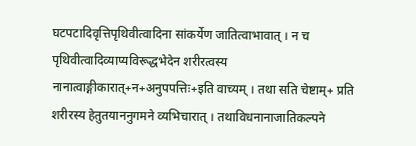घटपटादिवृत्तिपृथिवीत्वादिना सांकर्येण जातित्वाभावात् । न च पृथिवीत्वादिव्याप्यविरूद्धभेदेन शरीरत्वस्य
नानात्वाङ्गीकारात्+न+अनुपपत्तिः+इति वाच्यम् । तथा सति चेष्टाम्+ प्रति शरीरस्य हेतुतयाननुगमने व्यभिचारात् । तथाविधनानाजातिकल्पने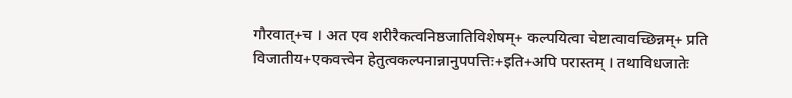गौरवात्+च । अत एव शरीरैकत्वनिष्ठजातिविशेषम्+ कल्पयित्वा चेष्टात्वावच्छिन्नम्+ प्रति विजातीय+एकवत्त्वेन हेतुत्वकल्पनान्नानुपपत्तिः+इति+अपि परास्तम् । तथाविधजातेः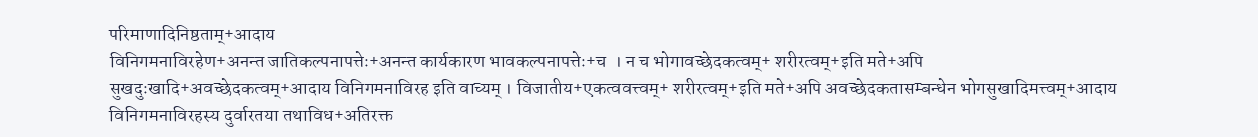परिमाणादिनिष्ठताम्+आदाय
विनिगमनाविरहेण+अनन्त जातिकल्पनापत्तेः+अनन्त कार्यकारण भावकल्पनापत्तेः+च  । न च भोगावच्छेदकत्वम्+ शरीरत्वम्+इति मते+अपि
सुखदुःखादि+अवच्छेदकत्वम्+आदाय विनिगमनाविरह इति वाच्यम् । विजातीय+एकत्ववत्त्वम्+ शरीरत्वम्+इति मते+अपि अवच्छेदकतासम्बन्धेन भोगसुखादिमत्त्वम्+आदाय विनिगमनाविरहस्य दुर्वारतया तथाविध+अतिरक्त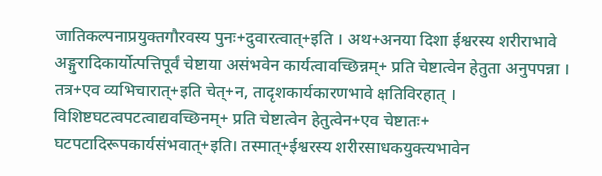जातिकल्पनाप्रयुक्तगौरवस्य पुनः+दुवारत्वात्+इति । अथ+अनया दिशा ईश्वरस्य शरीराभावे
अङ्गुरादिकार्योत्पत्तिपूर्वं चेष्टाया असंभवेन कार्यत्वावच्छिन्नम्+ प्रति चेष्टात्वेन हेतुता अनुपपन्ना ।
तत्र+एव व्यभिचारात्+इति चेत्+न, तादृशकार्यकारणभावे क्षतिविरहात् । विशिष्टघटत्वपटत्वाद्यवच्छिनम्+ प्रति चेष्टात्वेन हेतुत्वेन+एव चेष्टातः+ घटपटादिरूपकार्यसंभवात्+इति। तस्मात्+ईश्वरस्य शरीरसाधकयुक्त्यभावेन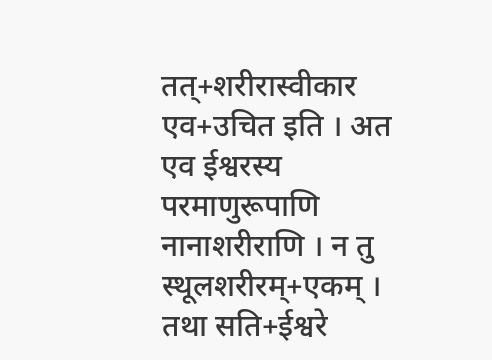तत्+शरीरास्वीकार एव+उचित इति । अत एव ईश्वरस्य परमाणुरूपाणि नानाशरीराणि । न तु स्थूलशरीरम्+एकम् । तथा सति+ईश्वरे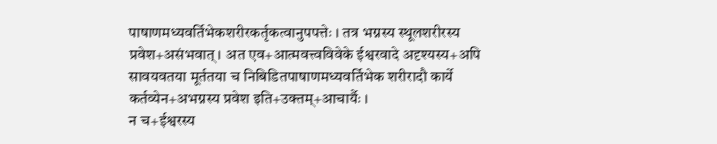पाषाणमध्यवर्तिभेकशरीरकर्तृकत्वानुपपत्तेः । तत्र भग्नस्य स्थूलशरीरस्य प्रवेश+असंभवात् । अत एव+आत्मवत्त्वविवेके ईश्वरवादे अदृश्यस्य+अपि सावयवतया मूर्ततया च निबिडितपाषाणमध्यवर्तिभेक शरीरादौ कार्ये कर्तव्येन+अभग्नस्य प्रवेश इति+उक्तम्+आचार्यैः ।
न च+ईश्वरस्य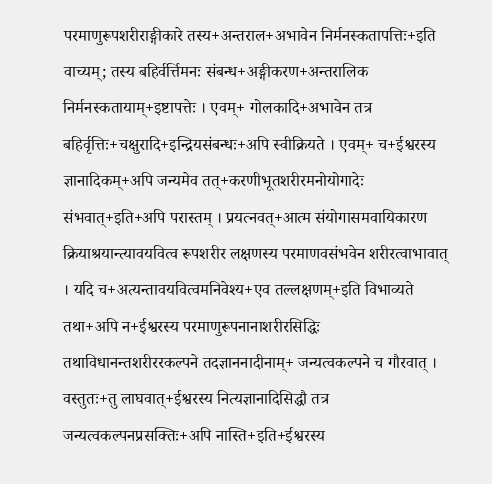परमाणुरूपशरीराङ्गीकारे तस्य+अन्तराल+अभावेन निर्मनस्कतापत्तिः+इति वाच्यम्; तस्य बहिर्वर्त्तिमनः संबन्ध+अङ्गीकरण+अन्तरालिक निर्मनस्कतायाम्+इष्टापत्तेः । एवम्+ गोलकादि+अभावेन तत्र बहिर्वृत्तिः+चक्षुरादि+इन्द्रियसंबन्धः+अपि स्वीक्रियते । एवम्+ च+ईश्वरस्य ज्ञानादिकम्+अपि जन्यमेव तत्+करणीभूतशरीरमनोयोगादेः संभवात्+इति+अपि परास्तम् । प्रयत्नवत्+आत्म संयोगासमवायिकारण क्रियाश्रयान्त्यावयवित्व रूपशरीर लक्षणस्य परमाणवसंभवेन शरीरत्वाभावात् । यदि च+अत्यन्तावयवित्वमनिवेश्य+एव तल्लक्षणम्+इति विभाव्यते तथा+अपि न+ईश्वरस्य परमाणुरूपनानाशरीरसिद्धिः तथाविधानन्तशरीररकल्पने तदज्ञाननादीनाम्+ जन्यत्वकल्पने च गौरवात् ।
वस्तुतः+तु लाघवात्+ईश्वरस्य नित्यज्ञानादिसिद्धौ तत्र जन्यत्वकल्पनप्रसक्तिः+अपि नास्ति+इति+ईश्वरस्य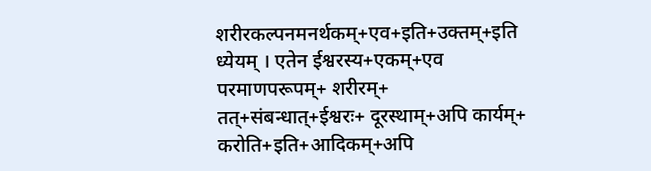शरीरकल्पनमनर्थकम्+एव+इति+उक्तम्+इति ध्येयम् । एतेन ईश्वरस्य+एकम्+एव परमाणपरूपम्+ शरीरम्+ तत्+संबन्धात्+ईश्वरः+ दूरस्थाम्+अपि कार्यम्+ करोति+इति+आदिकम्+अपि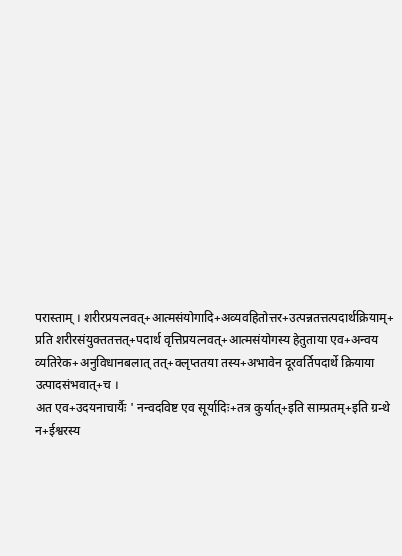परास्ताम् । शरीरप्रयत्नवत्+आत्मसंयोगादि+अव्यवहितोत्तर+उत्पन्नतत्तत्पदार्थक्रियाम्+ प्रति शरीरसंयुक्ततत्तत्+पदार्थ वृत्तिप्रयत्नवत्+आत्मसंयोगस्य हेतुताया एव+अन्वय व्यतिरेक+अनुविधानबलात् तत्+क्लृप्ततया तस्य+अभावेन दूरवर्तिपदार्थे क्रियाया उत्पादसंभवात्+च ।
अत एव+उदयनाचार्यैः ' नन्वदविष्ट एव सूर्यादिः+तत्र कुर्यात्+इति साम्प्रतम्+इति ग्रन्थे न+ईश्वरस्य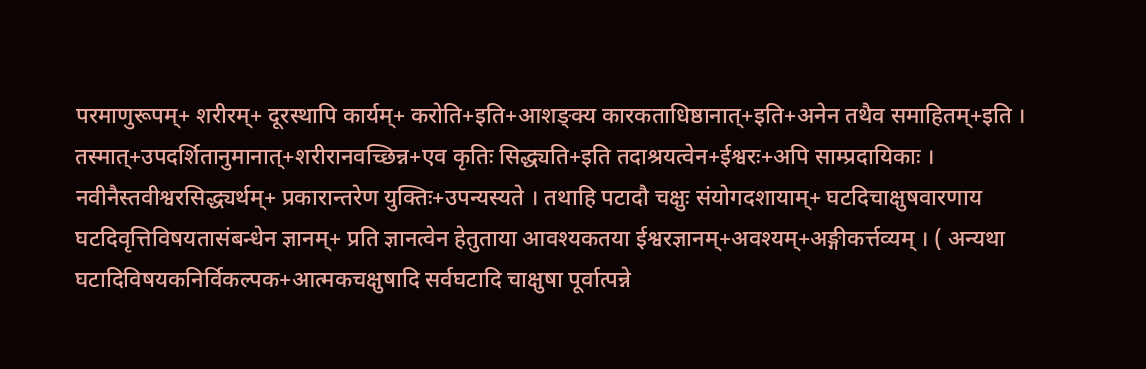परमाणुरूपम्+ शरीरम्+ दूरस्थापि कार्यम्+ करोति+इति+आशङ्क्य कारकताधिष्ठानात्+इति+अनेन तथैव समाहितम्+इति । तस्मात्+उपदर्शितानुमानात्+शरीरानवच्छिन्न+एव कृतिः सिद्ध्यति+इति तदाश्रयत्वेन+ईश्वरः+अपि साम्प्रदायिकाः ।
नवीनैस्तवीश्वरसिद्ध्यर्थम्+ प्रकारान्तरेण युक्तिः+उपन्यस्यते । तथाहि पटादौ चक्षुः संयोगदशायाम्+ घटदिचाक्षुषवारणाय घटदिवृत्तिविषयतासंबन्धेन ज्ञानम्+ प्रति ज्ञानत्वेन हेतुताया आवश्यकतया ईश्वरज्ञानम्+अवश्यम्+अङ्गीकर्त्तव्यम् । ( अन्यथा घटादिविषयकनिर्विकल्पक+आत्मकचक्षुषादि सर्वघटादि चाक्षुषा पूर्वात्पन्ने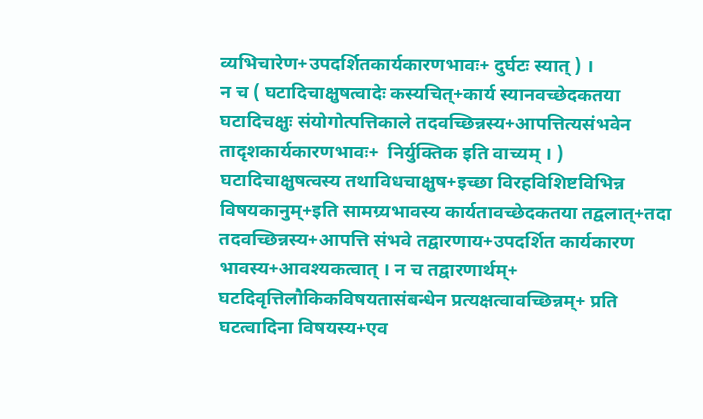व्यभिचारेण+उपदर्शितकार्यकारणभावः+ दुर्घटः स्यात् ) ।
न च ( घटादिचाक्षुषत्वादेः कस्यचित्+कार्य स्यानवच्छेदकतया घटादिचक्षुः संयोगोत्पत्तिकाले तदवच्छिन्नस्य+आपत्तित्यसंभवेन तादृशकार्यकारणभावः+  निर्युक्तिक इति वाच्यम् । ) घटादिचाक्षुषत्वस्य तथाविधचाक्षुष+इच्छा विरहविशिष्टविभिन्न विषयकानुम्+इति सामग्र्यभावस्य कार्यतावच्छेदकतया तद्वलात्+तदा तदवच्छिन्नस्य+आपत्ति संभवे तद्वारणाय+उपदर्शित कार्यकारण भावस्य+आवश्यकत्वात् । न च तद्वारणार्थम्+ घटदिवृत्तिलौकिकविषयतासंबन्धेन प्रत्यक्षत्वावच्छिन्नम्+ प्रति घटत्वादिना विषयस्य+एव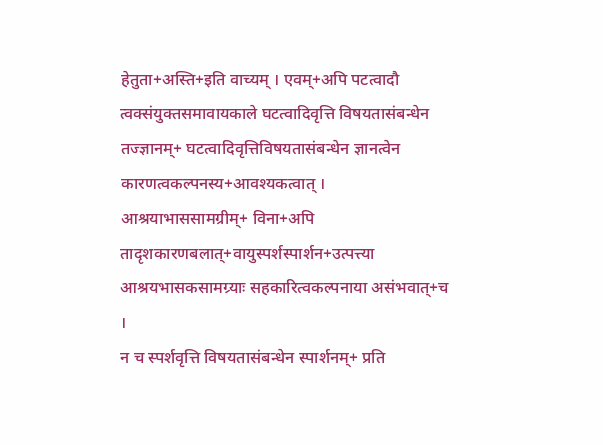हेतुता+अस्ति+इति वाच्यम् । एवम्+अपि पटत्वादौ त्वक्संयुक्तसमावायकाले घटत्वादिवृत्ति विषयतासंबन्धेन तज्ज्ञानम्+ घटत्वादिवृत्तिविषयतासंबन्धेन ज्ञानत्वेन कारणत्वकल्पनस्य+आवश्यकत्वात् । आश्रयाभाससामग्रीम्+ विना+अपि तादृशकारणबलात्+वायुस्पर्शस्पार्शन+उत्पत्त्या आश्रयभासकसामग्र्याः सहकारित्वकल्पनाया असंभवात्+च ।
न च स्पर्शवृत्ति विषयतासंबन्धेन स्पार्शनम्+ प्रति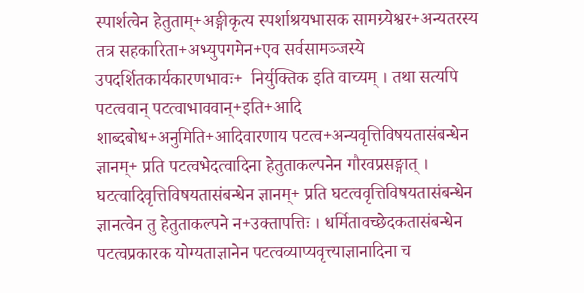स्पार्शत्वेन हेतुताम्+अङ्गीकृत्य स्पर्शाश्रयभासक सामग्र्येश्वर+अन्यतरस्य तत्र सहकारिता+अभ्युपगमेन+एव सर्वसामञ्जस्ये उपदर्शितकार्यकारणभावः+  निर्युक्तिक इति वाच्यम् । तथा सत्यपि पटत्ववान् पटत्वाभाववान्+इति+आदि शाब्दबोध+अनुमिति+आदिवारणाय पटत्व+अन्यवृत्तिविषयतासंबन्धेन ज्ञानम्+ प्रति पटत्वभेदत्वादिना हेतुताकल्पनेन गौरवप्रसङ्गात् । घटत्वादिवृत्तिविषयतासंबन्धेन ज्ञानम्+ प्रति घटत्ववृत्तिविषयतासंबन्धेन ज्ञानत्वेन तु हेतुताकल्पने न+उक्तापत्तिः । धर्मितावच्छेदकतासंबन्धेन पटत्वप्रकारक योग्यताज्ञानेन पटत्वव्याप्यवृत्त्याज्ञानादिना च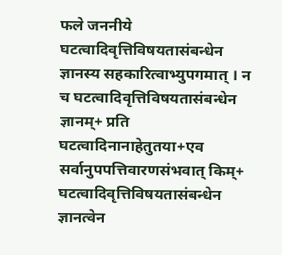फले जननीये घटत्वादिवृत्तिविषयतासंबन्धेन ज्ञानस्य सहकारित्वाभ्युपगमात् । न च घटत्वादिवृत्तिविषयतासंबन्धेन ज्ञानम्+ प्रति घटत्वादिनानाहेतुतया+एव सर्वानुपपत्तिवारणसंभवात् किम्+ घटत्वादिवृत्तिविषयतासंबन्धेन ज्ञानत्वेन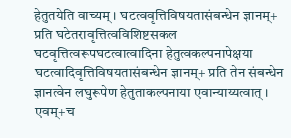हेतुतयेति वाच्यम् । घटत्ववृत्तिविषयतासंबन्धेन ज्ञानम्+ प्रति घटेतरावृत्तित्वविशिष्टसकल घटवृत्तित्वरूपघटत्वात्वादिना हेतुत्वकल्पनापेक्षया घटत्वादिवृत्तिविषयतासंबन्धेन ज्ञानम्+ प्रति तेन संबन्धेन ज्ञानत्वेन लघुरूपेण हेतुताकल्पनाया एवान्याय्यत्वात् । एवम्+च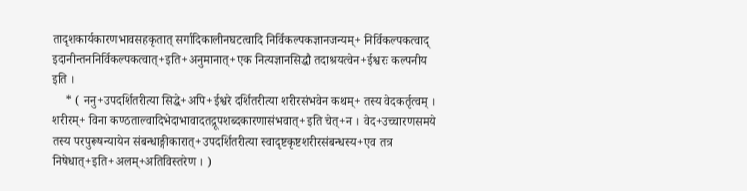तादृशकार्यकारणभावसहकृतात् सर्गादिकालीनघटत्वादि निर्विकल्पकज्ञानजन्यम्+ निर्विकल्पकत्वाद् इदानीन्तननिर्विकल्पकत्वात्+इति+अनुमानात्+एक नित्यज्ञानसिद्धौ तदाश्रयत्वेन+ईश्वरः कल्पनीय इति ।
    * ( ननु+उपदर्शितरीत्या सिद्धे+अपि+ईश्वरे दर्शितरीत्या शरीरसंभवेन कथम्+ तस्य वेदकर्तृत्वम् । शरीरम्+ विना कण्ठताल्वादिभेदाभावादतद्रूपशब्दकारणासंभवात्+इति चेत्+न । वेद+उच्चारणसमये तस्य परपुरूषन्यायेन संबन्धाङ्गीकारात्+उपदर्शितरीत्या स्वादृष्टकृष्टशरीरसंबन्धस्य+एव तत्र निषेधात्+इति+अलम्+अतिविस्तरेण । )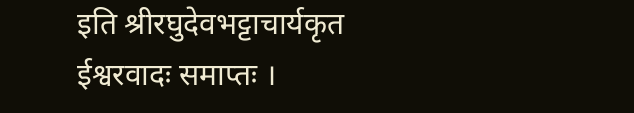इति श्रीरघुदेवभट्टाचार्यकृत ईश्वरवादः समाप्तः ।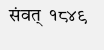संवत्  १८४९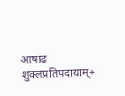आषाढ शुक्लप्रतिपदायाम्+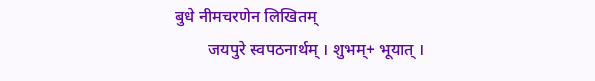बुधे नीमचरणेन लिखितम्
        जयपुरे स्वपठनार्थम् । शुभम्+ भूयात् ।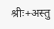श्रीः+अस्तु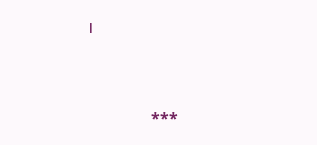।


                ***